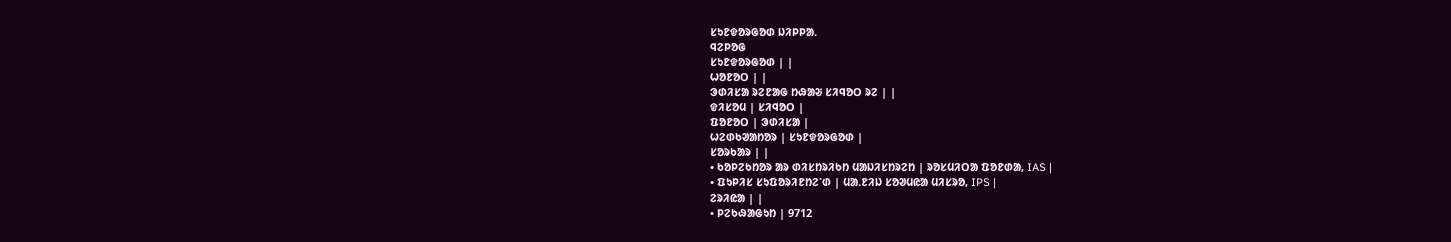ᱥᱩᱱᱫᱚᱨᱜᱚᱰ ᱡᱤᱞᱞᱟᱹ
ᱧᱮᱞᱚᱜ
ᱥᱩᱱᱫᱚᱨᱜᱚᱰ | |
ᱦᱚᱱᱚᱛ | |
ᱳᱰᱤᱥᱟ ᱨᱮᱱᱟᱜ ᱴᱷᱟᱶ ᱥᱤᱧᱚᱛ ᱨᱮ | |
ᱫᱤᱥᱚᱢ | ᱥᱤᱧᱚᱛ |
ᱯᱚᱱᱚᱛ | ᱳᱰᱤᱥᱟ |
ᱦᱮᱰᱠᱣᱟᱴᱚᱨ | ᱥᱩᱱᱫᱚᱨᱜᱚᱰ |
ᱥᱚᱨᱠᱟᱨ | |
• ᱠᱚᱞᱮᱠᱴᱚᱨ ᱟᱨ ᱰᱤᱥᱴᱨᱤᱠᱴ ᱢᱟᱡᱤᱥᱴᱨᱮᱴ | ᱨᱚᱥᱢᱤᱛᱟ ᱯᱚᱱᱰᱟ, IAS |
• ᱯᱩᱞᱤᱥ ᱥᱩᱯᱚᱨᱤᱱᱴᱮᱸᱰ | ᱢᱟᱹᱱᱤᱡ ᱥᱚᱣᱢᱭᱟ ᱢᱤᱥᱨᱚ, IPS |
ᱮᱨᱤᱭᱟ | |
• ᱞᱮᱠᱷᱟᱜᱩᱴ | 9712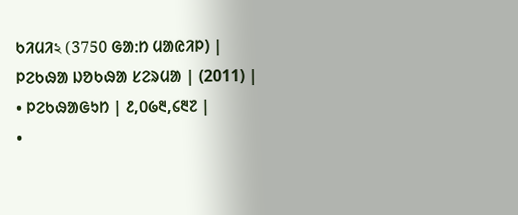ᱠᱤᱢᱤ২ (3750 ᱜᱟᱺᱴ ᱢᱟᱭᱤᱞ) |
ᱞᱮᱠᱷᱟ ᱡᱚᱠᱷᱟ ᱥᱮᱨᱢᱟ | (2011) |
• ᱞᱮᱠᱷᱟᱜᱩᱴ | ᱒,᱐᱙᱓,᱔᱓᱗ |
•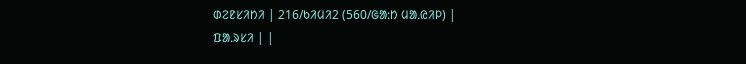ᱰᱮᱱᱥᱤᱴᱤ | 216/ᱠᱤᱢᱤ2 (560/ᱜᱟᱺᱴ ᱢᱟᱹᱭᱤᱞ) |
ᱯᱟᱹᱨᱥᱤ | |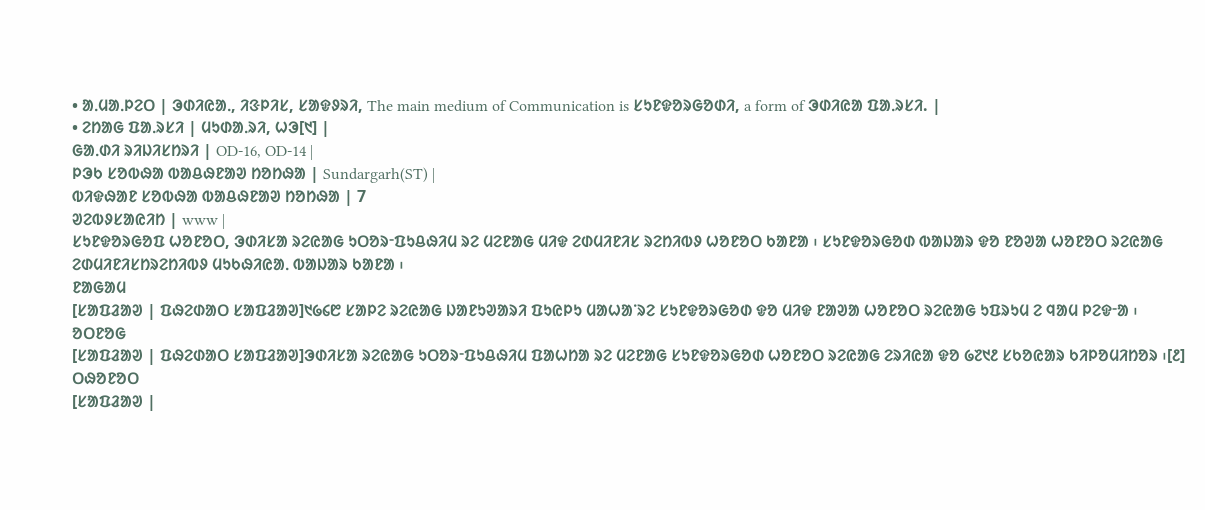• ᱟᱹᱢᱟᱹᱞᱮᱛ | ᱳᱰᱤᱭᱟᱹ, ᱤᱝᱞᱤᱥ, ᱥᱟᱫᱽᱨᱤ, The main medium of Communication is ᱥᱩᱱᱫᱚᱨᱜᱚᱰᱤ, a form of ᱳᱰᱤᱭᱟ ᱯᱟᱹᱨᱥᱤ. |
• ᱮᱴᱟᱜ ᱯᱟᱹᱨᱥᱤ | ᱢᱩᱰᱟᱹᱨᱤ, ᱦᱳ[᱑] |
ᱜᱟᱹᱰᱤ ᱨᱤᱡᱤᱥᱴᱨᱤ | OD-16, OD-14 |
ᱞᱳᱠ ᱥᱚᱵᱷᱟ ᱵᱟᱪᱷᱱᱟᱣ ᱴᱚᱴᱷᱟ | Sundargarh(ST) |
ᱵᱤᱫᱷᱟᱱ ᱥᱚᱵᱷᱟ ᱵᱟᱪᱷᱱᱟᱣ ᱴᱚᱴᱷᱟ | 7
ᱣᱮᱵᱽᱥᱟᱭᱤᱴ | www |
ᱥᱩᱱᱫᱚᱨᱜᱚᱯ ᱦᱚᱱᱚᱛ, ᱳᱰᱤᱥᱟ ᱨᱮᱭᱟᱜ ᱩᱛᱚᱨᱼᱯᱩᱪᱷᱤᱢ ᱨᱮ ᱢᱮᱱᱟᱜ ᱢᱤᱫ ᱮᱰᱢᱤᱱᱤᱥ ᱨᱮᱴᱤᱵᱽ ᱦᱚᱱᱚᱛ ᱠᱟᱱᱟ ᱾ ᱥᱩᱱᱫᱚᱨᱜᱚᱰ ᱵᱟᱡᱟᱨ ᱫᱚ ᱱᱚᱣᱟ ᱦᱚᱱᱚᱛ ᱨᱮᱭᱟᱜ ᱮᱰᱢᱤᱱᱤᱥᱴᱨᱮᱴᱤᱵᱽ ᱢᱩᱠᱷᱤᱭᱟᱹ ᱵᱟᱡᱟᱨ ᱠᱟᱱᱟ ᱾
ᱱᱟᱜᱟᱢ
[ᱥᱟᱯᱲᱟᱣ | ᱯᱷᱮᱰᱟᱛ ᱥᱟᱯᱲᱟᱣ]᱑᱙᱔᱘ ᱥᱟᱞᱮ ᱨᱮᱭᱟᱜ ᱡᱟᱱᱩᱣᱟᱨᱤ ᱯᱩᱭᱞᱩ ᱢᱟᱦᱟᱸᱨᱮ ᱥᱩᱱᱫᱚᱨᱜᱚᱰ ᱫᱚ ᱢᱤᱫ ᱱᱟᱣᱟ ᱦᱚᱱᱚᱛ ᱨᱮᱭᱟᱜ ᱩᱯᱨᱩᱢ ᱮ ᱧᱟᱢ ᱞᱮᱫᱼᱟ ᱾
ᱚᱛᱱᱚᱜ
[ᱥᱟᱯᱲᱟᱣ | ᱯᱷᱮᱰᱟᱛ ᱥᱟᱯᱲᱟᱣ]ᱳᱰᱤᱥᱟ ᱨᱮᱭᱟᱜ ᱩᱛᱚᱨᱼᱯᱩᱪᱷᱤᱢ ᱯᱟᱦᱴᱟ ᱨᱮ ᱢᱮᱱᱟᱜ ᱥᱩᱱᱫᱚᱨᱜᱚᱰ ᱦᱚᱱᱚᱛ ᱨᱮᱭᱟᱜ ᱮᱨᱤᱭᱟ ᱫᱚ ᱙᱗᱑᱒ ᱥᱠᱚᱭᱟᱨ ᱠᱤᱞᱚᱢᱤᱴᱚᱨ ᱾[᱒]
ᱛᱷᱚᱱᱚᱛ
[ᱥᱟᱯᱲᱟᱣ |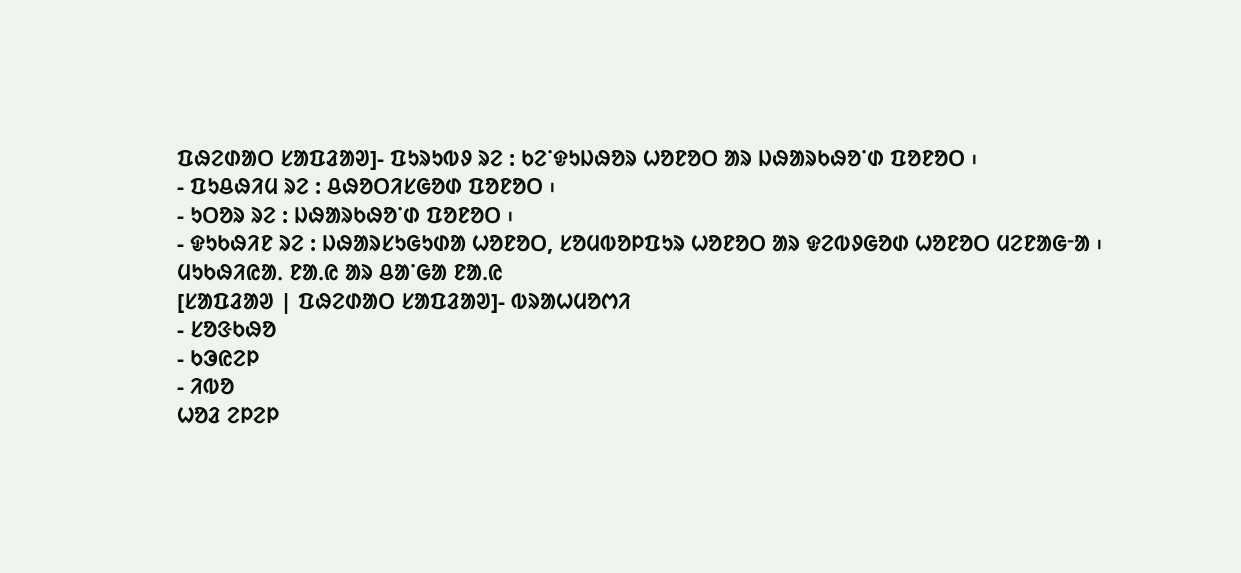ᱯᱷᱮᱰᱟᱛ ᱥᱟᱯᱲᱟᱣ]- ᱯᱩᱨᱩᱵᱽ ᱨᱮ : ᱠᱮᱸᱫᱩᱡᱷᱚᱨ ᱦᱚᱱᱚᱛ ᱟᱨ ᱡᱷᱟᱨᱠᱷᱚᱸᱰ ᱯᱚᱱᱚᱛ ᱾
- ᱯᱩᱪᱷᱤᱢ ᱨᱮ : ᱪᱷᱚᱛᱤᱥᱜᱚᱰ ᱯᱚᱱᱚᱛ ᱾
- ᱩᱛᱚᱨ ᱨᱮ : ᱡᱷᱟᱨᱠᱷᱚᱸᱰ ᱯᱚᱱᱚᱛ ᱾
- ᱫᱩᱠᱷᱤᱱ ᱨᱮ : ᱡᱷᱟᱨᱥᱩᱜᱩᱰᱟ ᱦᱚᱱᱚᱛ, ᱥᱚᱢᱵᱚᱞᱯᱩᱨ ᱦᱚᱱᱚᱛ ᱟᱨ ᱫᱮᱵᱽᱜᱚᱰ ᱦᱚᱱᱚᱛ ᱢᱮᱱᱟᱜᱼᱟ ᱾
ᱢᱩᱠᱷᱤᱭᱟᱹ ᱱᱟᱹᱭ ᱟᱨ ᱪᱟᱸᱜᱟ ᱱᱟᱹᱭ
[ᱥᱟᱯᱲᱟᱣ | ᱯᱷᱮᱰᱟᱛ ᱥᱟᱯᱲᱟᱣ]- ᱵᱨᱟᱦᱢᱚᱬᱤ
- ᱥᱚᱝᱠᱷᱚ
- ᱠᱳᱭᱮᱞ
- ᱤᱵᱚ
ᱦᱚᱲ ᱮᱞᱮᱞ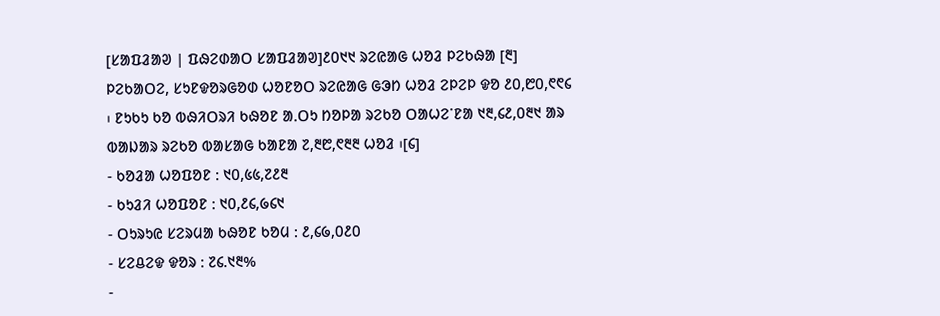[ᱥᱟᱯᱲᱟᱣ | ᱯᱷᱮᱰᱟᱛ ᱥᱟᱯᱲᱟᱣ]᱒᱐᱑᱑ ᱨᱮᱭᱟᱜ ᱦᱚᱲ ᱞᱮᱠᱷᱟ [᱓] ᱞᱮᱠᱟᱛᱮ, ᱥᱩᱱᱫᱚᱨᱜᱚᱰ ᱦᱚᱱᱚᱛ ᱨᱮᱭᱟᱜ ᱜᱳᱴ ᱦᱚᱲ ᱮᱞᱮᱞ ᱫᱚ ᱒᱐,᱘᱐,᱖᱖᱔ ᱾ ᱱᱩᱠᱩ ᱠᱚ ᱵᱷᱤᱛᱨᱤ ᱠᱷᱚᱱ ᱟᱹᱛᱩ ᱴᱚᱞᱟ ᱨᱮᱠᱚ ᱛᱟᱦᱮᱸᱱᱟ ᱑᱓,᱔᱒,᱐᱓᱑ ᱟᱨ ᱵᱟᱡᱟᱨ ᱨᱮᱠᱚ ᱵᱟᱥᱟᱜ ᱠᱟᱱᱟ ᱗,᱓᱘,᱖᱓᱓ ᱦᱚᱲ ᱾[᱔]
- ᱠᱚᱲᱟ ᱦᱚᱯᱚᱱ : ᱑᱐,᱕᱕,᱗᱒᱓
- ᱠᱩᱲᱤ ᱦᱚᱯᱚᱱ : ᱑᱐,᱒᱔,᱙᱔᱑
- ᱛᱩᱨᱩᱭ ᱥᱮᱨᱢᱟ ᱠᱷᱚᱱ ᱠᱚᱢ : ᱒,᱔᱙,᱐᱒᱐
- ᱥᱮᱪᱮᱫ ᱫᱚᱨ : ᱗᱔.᱑᱓%
-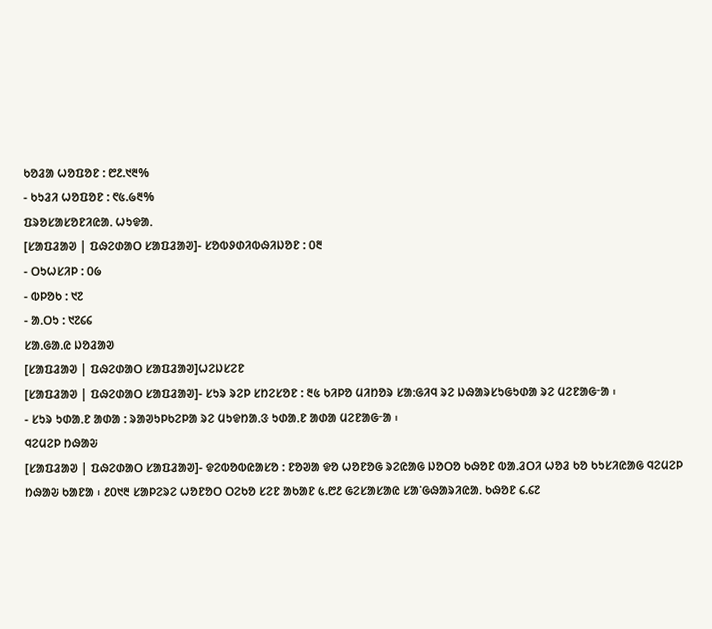ᱠᱚᱲᱟ ᱦᱚᱯᱚᱱ : ᱘᱒.᱑᱓%
- ᱠᱩᱲᱤ ᱦᱚᱯᱚᱱ : ᱖᱕.᱙᱓%
ᱯᱨᱚᱥᱟᱥᱚᱱᱤᱭᱟᱹ ᱦᱩᱫᱟᱹ
[ᱥᱟᱯᱲᱟᱣ | ᱯᱷᱮᱰᱟᱛ ᱥᱟᱯᱲᱟᱣ]- ᱥᱚᱵᱽᱰᱤᱵᱷᱤᱡᱚᱱ : ᱐᱓
- ᱛᱩᱦᱥᱤᱞ : ᱐᱙
- ᱵᱞᱚᱠ : ᱑᱗
- ᱟᱹᱛᱩ : ᱑᱗᱔᱔
ᱥᱟᱹᱜᱟᱹᱭ ᱡᱚᱲᱟᱣ
[ᱥᱟᱯᱲᱟᱣ | ᱯᱷᱮᱰᱟᱛ ᱥᱟᱯᱲᱟᱣ]ᱦᱮᱡᱥᱮᱱ
[ᱥᱟᱯᱲᱟᱣ | ᱯᱷᱮᱰᱟᱛ ᱥᱟᱯᱲᱟᱣ]- ᱥᱩᱨ ᱨᱮᱞ ᱥᱴᱮᱥᱚᱱ : ᱓᱕ ᱠᱤᱞᱚ ᱢᱤᱴᱚᱨ ᱥᱟᱺᱜᱤᱧ ᱨᱮ ᱡᱷᱟᱨᱥᱩᱜᱩᱰᱟ ᱨᱮ ᱢᱮᱱᱟᱜᱼᱟ ᱾
- ᱥᱩᱨ ᱩᱰᱟᱹᱱ ᱟᱰᱟ : ᱨᱟᱣᱩᱞᱠᱮᱞᱟ ᱨᱮ ᱢᱩᱫᱴᱟᱹᱝ ᱩᱰᱟᱹᱱ ᱟᱰᱟ ᱢᱮᱱᱟᱜᱼᱟ ᱾
ᱧᱮᱢᱮᱞ ᱴᱷᱟᱶ
[ᱥᱟᱯᱲᱟᱣ | ᱯᱷᱮᱰᱟᱛ ᱥᱟᱯᱲᱟᱣ]- ᱫᱮᱵᱚᱵᱭᱟᱥᱚ : ᱱᱚᱣᱟ ᱫᱚ ᱦᱚᱱᱚᱜ ᱨᱮᱭᱟᱜ ᱡᱚᱛᱚ ᱠᱷᱚᱱ ᱵᱟᱹᱲᱛᱤ ᱦᱚᱲ ᱠᱚ ᱠᱩᱥᱤᱭᱟᱜ ᱧᱮᱢᱮᱞ ᱴᱷᱟᱶ ᱠᱟᱱᱟ ᱾ ᱒᱐᱑᱓ ᱥᱟᱞᱮᱨᱮ ᱦᱚᱱᱚᱛ ᱛᱮᱠᱚ ᱥᱮᱱ ᱟᱠᱟᱱ ᱕.᱘᱒ ᱜᱮᱥᱟᱥᱟᱭ ᱥᱟᱸᱜᱷᱟᱨᱤᱭᱟᱹ ᱠᱷᱚᱱ ᱔.᱔᱗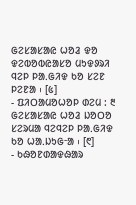ᱜᱮᱥᱟᱥᱟᱭ ᱦᱚᱲ ᱫᱚ ᱫᱮᱵᱚᱵᱭᱟᱥᱚ ᱢᱩᱫᱽᱨᱤ ᱧᱮᱞ ᱞᱟᱹᱜᱤᱫ ᱠᱚ ᱥᱮᱱ ᱞᱮᱱᱟ ᱾ [᱕]
- ᱯᱤᱛᱟᱢᱚᱦᱚᱞ ᱰᱮᱢ : ᱓ ᱜᱮᱥᱟᱥᱟᱭ ᱦᱚᱲ ᱡᱚᱛᱚ ᱥᱮᱨᱢᱟ ᱧᱮᱧᱮᱞ ᱞᱟᱹᱜᱤᱫ ᱠᱚ ᱦᱟᱹᱡᱩᱜᱼᱟ ᱾ [᱖]
- ᱠᱷᱚᱱᱰᱟᱫᱷᱟᱨ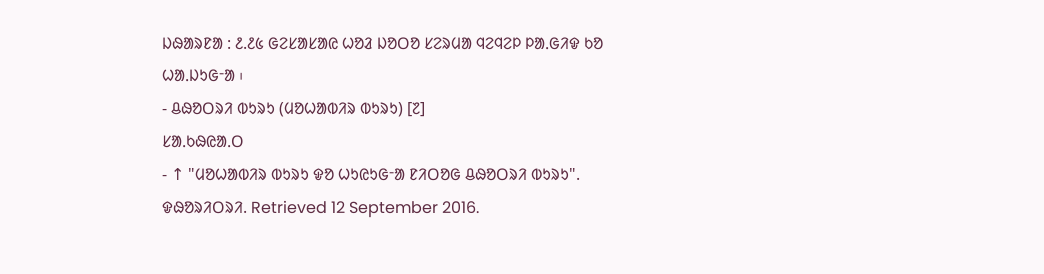ᱡᱷᱟᱨᱱᱟ : ᱒.᱒᱕ ᱜᱮᱥᱟᱥᱟᱭ ᱦᱚᱲ ᱡᱚᱛᱚ ᱥᱮᱨᱢᱟ ᱧᱮᱧᱮᱞ ᱞᱟᱹᱜᱤᱫ ᱠᱚ ᱦᱟᱹᱡᱩᱜᱼᱟ ᱾
- ᱪᱷᱚᱛᱨᱤ ᱵᱩᱨᱩ (ᱢᱚᱦᱟᱵᱤᱨ ᱵᱩᱨᱩ) [᱗]
ᱥᱟᱹᱠᱷᱭᱟᱹᱛ
- ↑ "ᱢᱚᱦᱟᱵᱤᱨ ᱵᱩᱨᱩ ᱫᱚ ᱦᱩᱭᱩᱜᱼᱟ ᱱᱤᱛᱚᱜ ᱪᱷᱚᱛᱨᱤ ᱵᱩᱨᱩ". ᱫᱷᱚᱨᱤᱛᱨᱤ. Retrieved 12 September 2016.